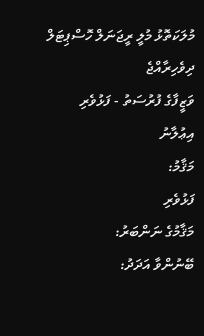މުލަކަތޮޅު މުލީ ރީޖަނަލް ހޮސްޕިޓަލް
ދިވެހިރާއްޖެ
ވަޒީފާގެ ފުރުސަތު - ފަޅުވެރި
އިޢުލާނު
މަޤާމު:
ފަޅުވެރި
މަޤާމުގެ ނަންބަރު:
ބޭނުންވާ އަދަދު: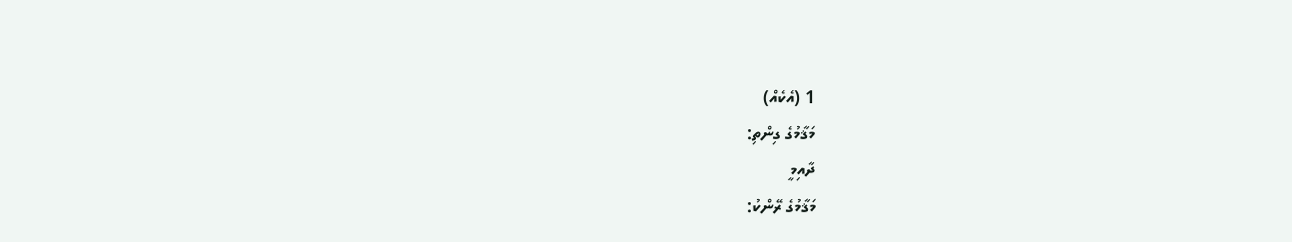1 (އެކެއް)
މަޤާމުގެ ގިންތި:
ދާއިމީ
މަޤާމުގެ ރޭންކު: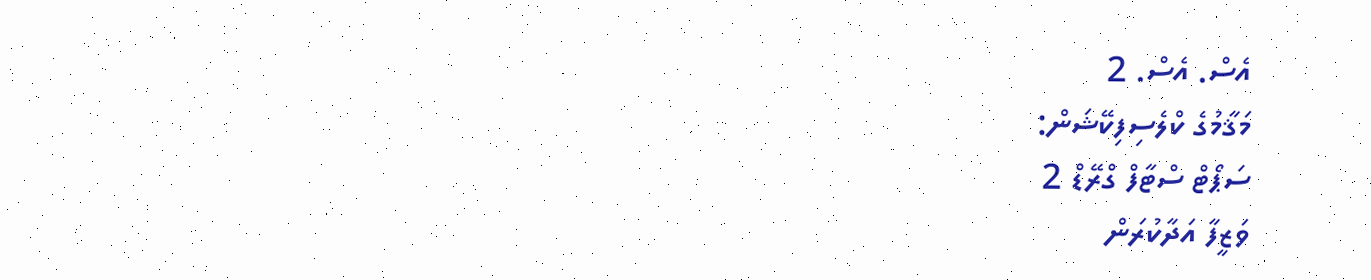އެސް. އެސް. 2
މަޤާމުގެ ކްލެސިފިކޭޝަން:
ސަޕޯޓް ސްޓާފް ގްރޭޑް 2
ވަޒީފާ އަދާކުރަން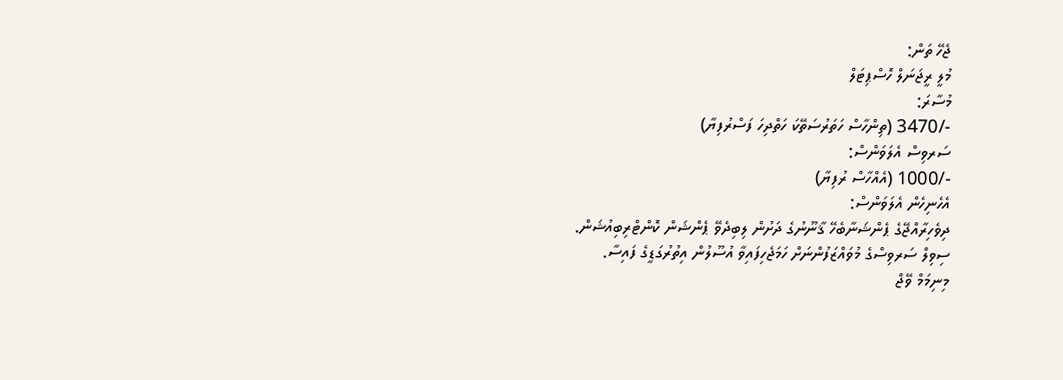ޖެހޭ ތަން:
މުލީ ރީޖަނަލް ހޮސްޕިޓަލް
މުސާރަ:
-/3470 (ތިންހާސް ހަތަރުސަތޭކަ ހަތްދިހަ ފަސްރުފިޔާ)
ސަރވިސް އެލަވަންސް:
-/1000 (އެއްހާސް ރުފިޔާ)
އެހެނިހެން އެލަވަންސް:
ދިވެހިރާއްޖޭގެ ޕެންޝަނާބެހޭ ޤާނޫނުގެ ދަށުން ލިބިދެވޭ ޕެންޝަން ކޮންޓްރިބިއުޝަން.
ސިވިލް ސަރވިސްގެ މުވައްޒަފުންނަށް ހަމަޖެހިފައިވާ އުސޫލުން އިތުރުގަޑީގެ ފައިސާ.
މިނިމަމް ވޭޖް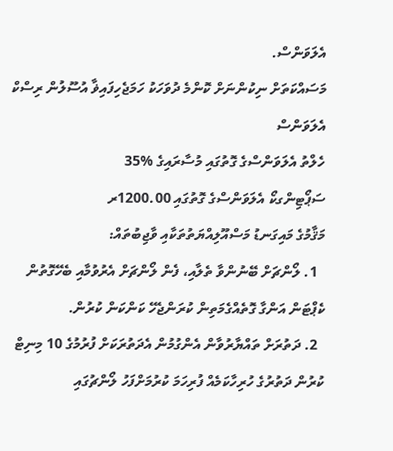އެލަވަންސް.
މަސައްކަތަށް ނިކުންނަށް ކޮންމެ ދުވަހަކު ހަމަޖެހިފައިޥާ އުސޫލުން ރިސްކް އެލަވަންސް
ހެލްތު އެލަވަންސްގެ ގޮތުގައި މުސާރައިގެ %35
ސަޕޯޓިންގކޯ އެލަވަންސްގެ ގޮތުގައި 1200.00ރ
މަޤާމުގެ މައިގަނޑު މަސްއޫލިއްޔަތުތަކާއި ވާޖިބުތައް:
  1. ލޯންޗަށް ބޭނުންވާ ތެލާއި، ފެން ލޯންޗަށް އެރުވުމާއި ބެހޭގޮތުން ކެޕްޓަން އަންގާ ގޮތެއްގެމަތިން ކުރަންޖެހޭ ކަންކަން ކުރުން.
  2. ދަތުރަށް ތައްޔާރުވާން އެންގުމުން އެދަތުރަކަށް ފުރުމުގެ 10 މިނިޓް ކުރުން ދަތުރުގެ ހުރިހާކަމެއް ފުރިހަމަ ކުރުމަށްފަހު ލޯންޗުގައި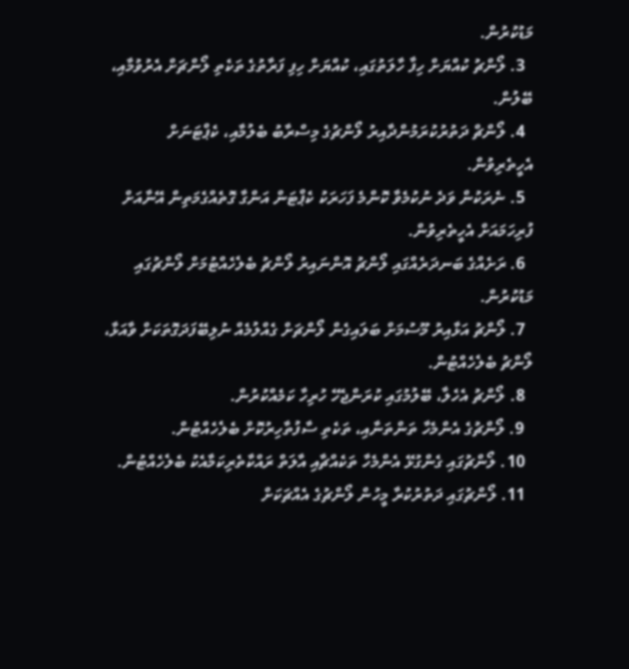މަޑުކުރުން.
  3. ލޯންޗު ކުއްޔަށް ހިފާ ހާލަތުގައި، ކުއްޔަށް ހިފި ފަރާތުގެ ތަކެތި ލޯންޗަށް އެރުވުމާއި، ބޭލުން.
  4. ލޯންޗް ދަތުރުކުރަމުންދާއިރު ލޯންޗުގެ މިސްރާބު ބެލުމާއި، ކެޕްޓަނަށް އެހީތެރިވުން.
  5. ނެރަކުން ވަދެ ނުކުމެވާ ކޮންމެ ފަހަރަކު ކެޕްޓަން އަންގާ ގޮތެއްގެމަތިން އޭނާއަށް ފުރިހަމައަށް އެހީތެރިވުން.
  6. ރަށެއްގެ ބަނދަރެއްގައި ލޯންޗު އޮންނައިރު ލޯންޗު ބެލެހެއްޓުމަށް ލޯންޗުގައި މަޑުކުރުން.
  7. ލޯންޗު އަޅާއިރު މޫސުމަށް ބަލައިގެން ލޯންޗަށް ގެއްލުމެއް ނުލިބޭފަދަގޮތަކަށް ވާއަޅާ، ލޯންޗު ބެލެހެއްޓުން.
  8. ލޯންޗު އެހެލާ، ބޭލުމުގައި ކުރަންޖެހޭ ހުރިހާ ކަމެއްކުރުން.
  9. ލޯންޗުގެ އެންމެހާ ތަންތަނާއި، ތަކެތި ސާފުތާހިރުކޮށް ބެލެހެއްޓުން.
  10. ލޯންޗުގައި ގެންގުޅޭ އެންމެހާ ތަކެއްޗާއި އާލަތް ރައްކާތެރިކަމާއެކު ބެލެހެއްޓުން.
  11. ލޯންޗުގައި ދަތުރުކުރާ މީހުން ލޯންޗުގެ އެއްޗަކަށް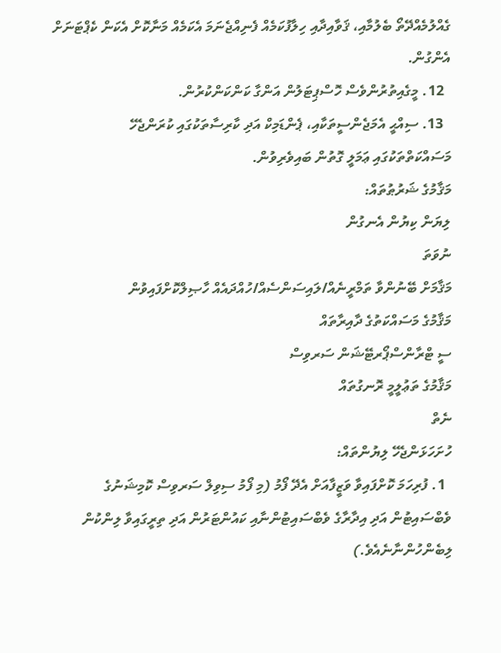ގެއްލުމެއްދޭތޯ ބެލުމާއި، ޤަވާއިދާއި ހިލާފުކަމެއް ފެނިއްޖެނަމަ އެކަމެއް މަނާކޮށް އެކަން ކެޕްޓަނަށް އެންގުން.
  12. މީގެއިތުރުންވެސް ހޮސްޕިޓަލުން އަންގާ ކަންކަންކުރުން.
  13. ސިއްޙީ އެމަޖެންސީތަކާއި، ޕެންޑަމިކް އަދި ކާރިސާތަކުގައި ކުރަންޖެހޭ މަސައްކަތްތަކުގައި ޢަމަލީ ގޮތުން ބައިވެރިވުން.
މަޤާމުގެ ޝަރުޠުތައް:
ލިޔަން ކިޔުން އެނގުން
ނުވަތަ
މަޤާމަށް ބޭނުންވާ ތަމްރީނެއް/ލައިސަންސެއް/ހުއްދައެއް ހާޞިލްކޮށްފައިވުން
މަޤާމުގެ މަސައްކަތުގެ ދާއިރާތައް
ސީ ޓްރާންސްޕޯރޓޭޝަން ސަރވިސް
މަޤާމުގެ ތަޢުލީމީ ރޮނގުތައް
ނެތް
ހުށަހަޅަންޖެހޭ ލިޔުންތައް:
  1. ފުރިހަމަ ކޮށްފައިވާ ވަޒީފާއަށް އެދޭ ފޯމު (މި ފޯމު ސިވިލް ސަރވިސް ކޮމިޝަނުގެ ވެބްސައިޓުން އަދި އިދާރާގެ ވެބްސައިޓުންނާއި ކައުންޓަރުން އަދި ތިރީގައިވާ ލިންކުން ލިބެންހުންނާނެއެވެ.)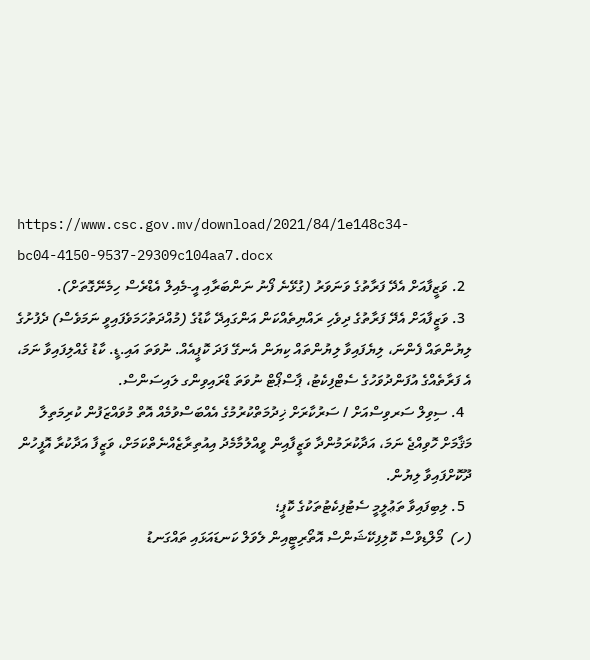https://www.csc.gov.mv/download/2021/84/1e148c34-bc04-4150-9537-29309c104aa7.docx
  2. ވަޒީފާއަށް އެދޭ ފަރާތުގެ ވަނަވަރު (ގުޅޭނެ ފޯނު ނަންބަރާއި އީ-މެއިލް އެޑްރެސް ހިމެނޭގޮތަށް).
  3. ވަޒީފާއަށް އެދޭ ފަރާތުގެ ދިވެހި ރައްޔިތެއްކަން އަންގައިދޭ ކާޑުގެ (މުއްދަތުހަމަވެފައިވީ ނަމަވެސް) ދެފުށުގެ ލިޔުންތައް ފެންނަ، ލިޔެފައިވާ ލިޔުންތައް ކިޔަން އެނގޭ ފަދަ ކޮޕީއެއް. ނުވަތަ އައި.ޑީ. ކާޑު ގެއްލިފައިވާ ނަމަ، އެ ފަރާތެއްގެ އުފަންދުވަހުގެ ސެޓްފިކެޓު، ޕާސްޕޯޓް ނުވަތަ ޑްރައިވިންގ ލައިސަންސް.
  4. ސިވިލް ސަރވިސްއަށް / ސަރުކާރަށް ޚިދުމަތްކުރުމުގެ އެއްބަސްވުމެއް އޮތް މުވައްޒަފުން ކުރިމަތިލާ މަޤާމަށް ހޮވިއްޖެ ނަމަ، އަދާކުރަމުންދާ ވަޒީފާއިން ވީއްލުމާމެދު އިއުތިރާޒެއްނެތްކަމަށް، ވަޒީފާ އަދާކުރާ އޮފީހުން ދޫކޮށްފައިވާ ލިޔުން.
  5. ލިބިފައިވާ ތަޢުލީމީ ސެޓުފިކެޓުތަކުގެ ކޮޕީ؛
(ހ)  މޯލްޑިވްސް ކޮލިފިކޭޝަންސް އޮތޯރިޓީއިން ލެވަލް ކަނޑައަޅައި ތައްގަނޑު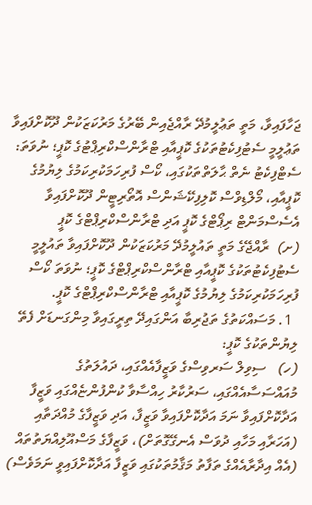ޖަހާފައިވާ، މަތީ ތަޢުލީމުދޭ ރާއްޖެއިން ބޭރުގެ މަރުކަޒަކުން ދޫކޮށްފައިވާ ތަޢުލީމީ ސެޓުފިކެޓުތަކުގެ ކޮޕީއާއި ޓްރާންސްކްރިޕްޓުގެ ކޮޕީ؛ ނުވަތަ: ސެޓްފިކެޓު ނެތް ޙާލަތްތަކުގައި، ކޯސް ފުރިހަމަކުރިކަމުގެ ލިޔުމުގެ ކޮޕީއާއި، މޯލްޑިވްސް ކޮލިފިކޭޝަންސް އޮތޯރިޓީން ދޫކޮށްފައިވާ އެސެސްމަންޓް ރިޕޯޓްގެ ކޮޕީ އަދި ޓްރާންސްކްރިޕްޓްގެ ކޮޕީ
(ށ)  ރާއްޖޭގެ މަތީ ތައުލީމުދޭ މަރުކަޒަކުން ދޫކޮށްފައިވާ ތައުލީމީ ސެޓުފިކެޓުތަކުގެ ކޮޕީއާއި ޓްރާންސްކްރިޕްޓްގެ ކޮޕީ؛ ނުވަތަ ކޯސް ފުރިހަމަކުރިކަމުގެ ލިޔުމުގެ ކޮޕީއާއި ޓްރާންސްކްރިޕްޓްގެ ކޮޕީ.
  1. މަސައްކަތުގެ ތަޖުރިބާ އަންގައިދޭ ތިރީގައިވާ މިންގަނޑަށް ފެތޭ ލިޔުންތަކުގެ ކޮޕީ:
(ހ)   ސިވިލް ސަރވިސްގެ ވަޒީފާއެއްގައި، ދައުލަތުގެ މުއައްސަސާއެއްގައި، ސަރުކާރު ހިއްސާވާ ކުންފުންޏެއްގައި ވަޒީފާ އަދާކޮށްފައިވާ ނަމަ އަދާކޮށްފައިވާ ވަޒީފާ، އަދި ވަޒީފާގެ މުއްދަތާއި (އަހަރާއި މަހާއި ދުވަސް އެނގޭގޮތަށް)، ވަޒީފާގެ މަސްއޫލިއްޔަތުތައް (އެއް އިދާރާއެއްގެ ތަފާތު މަޤާމުތަކުގައި ވަޒީފާ އަދާކޮށްފައިވީ ނަމަވެސް)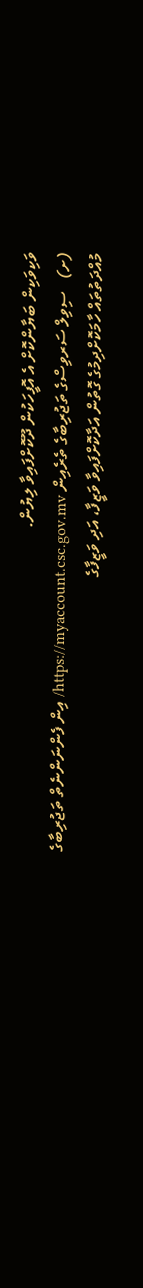ވަކިވަކިން ބަޔާންކޮށް އެ އޮފީހަކުން ދޫކޮށްފައިވާ ލިޔުން.
(ށ)   ސިވިލް ސަރވިސްގެ ތަޖުރިބާގެ ތެރެއިން https://myaccount.csc.gov.mv/ އިން ފެންނަންނެތް ތަޖުރިބާގެ މުއްދަތުތައް ހާމަކޮށްދިމުގެ ގޮތުން އަދާކޮށްފައިވާ ވަޒީފާ، އަދި ވަޒީފާގެ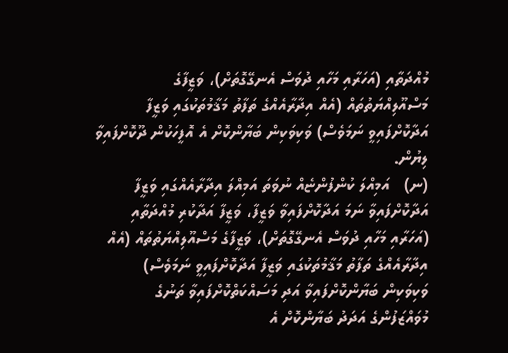މުއްދަތާއި (އަހަރާއި މަހާއި ދުވަސް އެނގޭގޮތަށް)، ވަޒީފާގެ މަސްއޫލިއްޔަތުތައް (އެއް އިދާރާއެއްގެ ތަފާތު މަޤާމުތަކުގައި ވަޒީފާ އަދާކޮށްފައިވީ ނަމަވެސް) ވަކިވަކިން ބަޔާންކޮށް އެ އޮފީހަކުން ދޫކޮށްފައިވާ ލިޔުން.
(ނ)   އަމިއްލަ ކުންފުންޏެއް ނުވަތަ އަމިއްލަ އިދާރާއެއްގައި ވަޒީފާ އަދާކޮށްފައިވާ ނަމަ އަދާކޮށްފައިވާ ވަޒީފާ، ވަޒީފާ އަދާކުރި މުއްދަތާއި (އަހަރާއި މަހާއި ދުވަސް އެނގޭގޮތަށް)، ވަޒީފާގެ މަސްއޫލިއްޔަތުތައް (އެއް އިދާރާއެއްގެ ތަފާތު މަޤާމުތަކުގައި ވަޒީފާ އަދާކޮށްފައިވީ ނަމަވެސް) ވަކިވަކިން ބަޔާންކޮށްފައިވާ އަދި މަސައްކަތްކޮށްފައިވާ ތަނުގެ މުވައްޒަފުންގެ އަދަދު ބަޔާންކޮށް އެ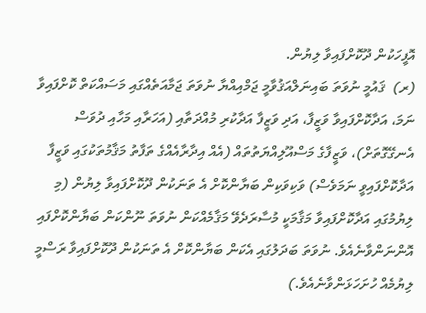އޮފީހަކުން ދޫކޮށްފައިވާ ލިޔުން.
(ރ)  ޤައުމީ ނުވަތަ ބައިނަލްއަޤުވާމީ ޖަމްއިއްޔާ ނުވަތަ ޖަމާއަތެއްގައި މަސައްކަތް ކޮށްފައިވާ ނަމަ، އަދާކޮށްފައިވާ ވަޒީފާ، އަދި ވަޒީފާ އަދާކުރި މުއްދަތާއި (އަހަރާއި މަހާއި ދުވަސް އެނގޭގޮތަށް)، ވަޒީފާގެ މަސްއޫލިއްޔަތުތައް (އެއް އިދާރާއެއްގެ ތަފާތު މަޤާމުތަކުގައި ވަޒީފާ އަދާކޮށްފައިވީ ނަމަވެސް) ވަކިވަކިން ބަޔާންކޮށް އެ ތަނަކުން ދޫކޮށްފައިވާ ލިޔުން (މި ލިޔުމުގައި އަދާކޮށްފައިވާ މަޤާމަކީ މުސާރަދެވޭ މަޤާމެއްކަން ނުވަތަ ނޫންކަން ބަޔާންކޮށްފައި އޮންނަންވާނެއެވެ. ނުވަތަ ބަދަލުގައި އެކަން ބަޔާންކޮށް އެ ތަނަކުން ދޫކޮށްފައިވާ ރަސްމީ ލިޔުމެއް ހުށަހަޅަންވާނެއެވެ.)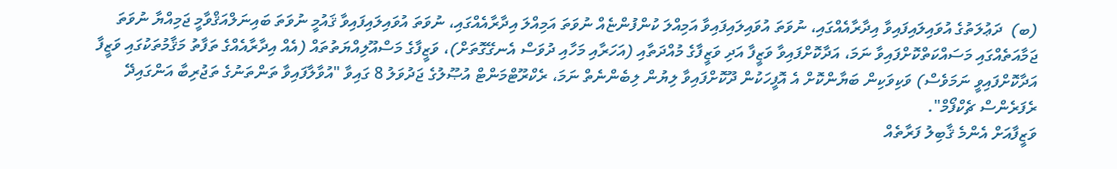(ބ)  ދަޢުލަތުގެ އުވައިލައިފައިވާ އިދާރާއެއްގައި، ނުވަތަ އުވައިލައިފައިވާ އަމިއްލަ ކުންފުންޏެއް ނުވަތަ އަމިއްލަ އިދާރާއެއްގައި، ނުވަތަ އުވައިލައިފައިވާ ޤައުމީ ނުވަތަ ބައިނަލްއަޤްވާމީ ޖަމިއްޔާ ނުވަތަ ޖަމާއަތެއްގައި މަސައްކަތްކޮށްފައިވާ ނަމަ، އަދާކޮށްފައިވާ ވަޒީފާ އަދި ވަޒީފާގެ މުއްދަތާއި (އަހަރާއި މަހާއި ދުވަސް އެނގޭގޮތަށް)، ވަޒީފާގެ މަސްއޫލިއްޔަތުތައް (އެއް އިދާރާއެއްގެ ތަފާތު މަޤާމުތަކުގައި ވަޒީފާ އަދާކޮށްފައިވީ ނަމަވެސް) ވަކިވަކިން ބަޔާންކޮށް އެ އޮފީހަކުން ދޫކޮށްފައިވާ ލިޔުން ލިބެންނެތް ނަމަ، ރެކްރޫޓްމަންޓް އުޞޫލުގެ ޖަދުވަލު 8 ގައިވާ "އުވާލާފައިވާ ތަންތަނުގެ ތަޖުރިބާ އަންގައިދޭ ރެފަރެންސް ޗެކްފޯމް".
ވަޒީފާއަށް އެންމެ ޤާބިލު ފަރާތެއް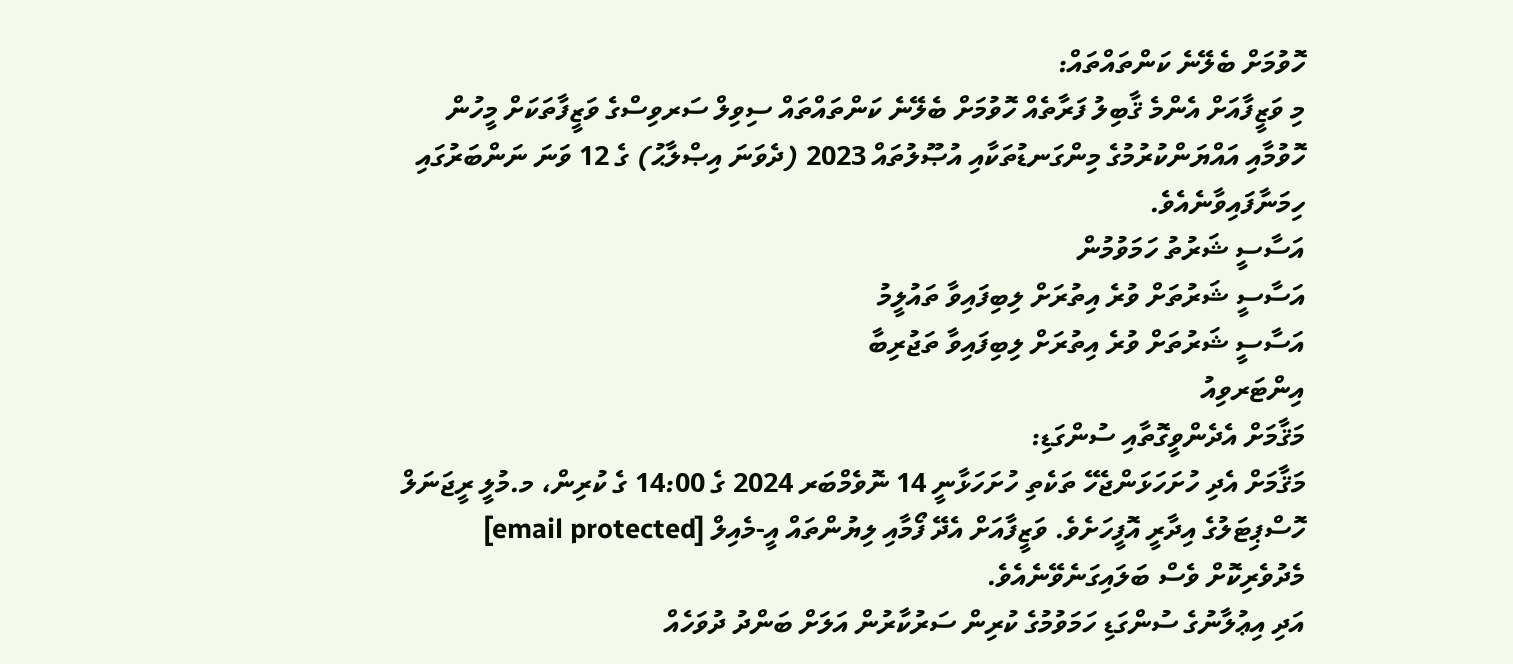ހޮވުމަށް ބެލޭނެ ކަންތައްތައް:
މި ވަޒީފާއަށް އެންމެ ޤާބިލު ފަރާތެއް ހޮވުމަށް ބެލޭނެ ކަންތައްތައް ސިވިލް ސަރވިސްގެ ވަޒީފާތަކަށް މީހުން ހޮވުމާއި އައްޔަންކުރުމުގެ މިންގަނޑުތަކާއި އުޞޫލުތައް 2023 (ދެވަނަ އިޞްލާޙު) ގެ 12 ވަނަ ނަންބަރުގައި ހިމަނާފައިވާނެއެވެ.
އަސާސީ ޝަރުތު ހަމަވުމުން
އަސާސީ ޝަރުތަށް ވުރެ އިތުރަށް ލިބިފައިވާ ތައުލީމު
އަސާސީ ޝަރުތަށް ވުރެ އިތުރަށް ލިބިފައިވާ ތަޖުރިބާ
އިންޓަރވިއު
މަޤާމަށް އެދެންވީގޮތާއި ސުންގަޑި:
މަޤާމަށް އެދި ހުށަހަޅަންޖެހޭ ތަކެތި ހުށަހަޅާނީ 14 ނޮވެމްބަރ 2024 ގެ 14:00 ގެ ކުރިން، މ.މުލީ ރީޖަނަލް ހޮސްޕިޓަލުގެ އިދާރީ އޮފީހަށެވެ. ވަޒީފާއަށް އެދޭ ފޯމާއި ލިޔުންތައް އީ-މެއިލް [email protected] މެދުވެރިކޮށް ވެސް ބަލައިގަނެވޭނެއެވެ.
އަދި އިޢުލާނުގެ ސުންގަޑި ހަމަވުމުގެ ކުރިން ސަރުކާރުން އަލަށް ބަންދު ދުވަހެއް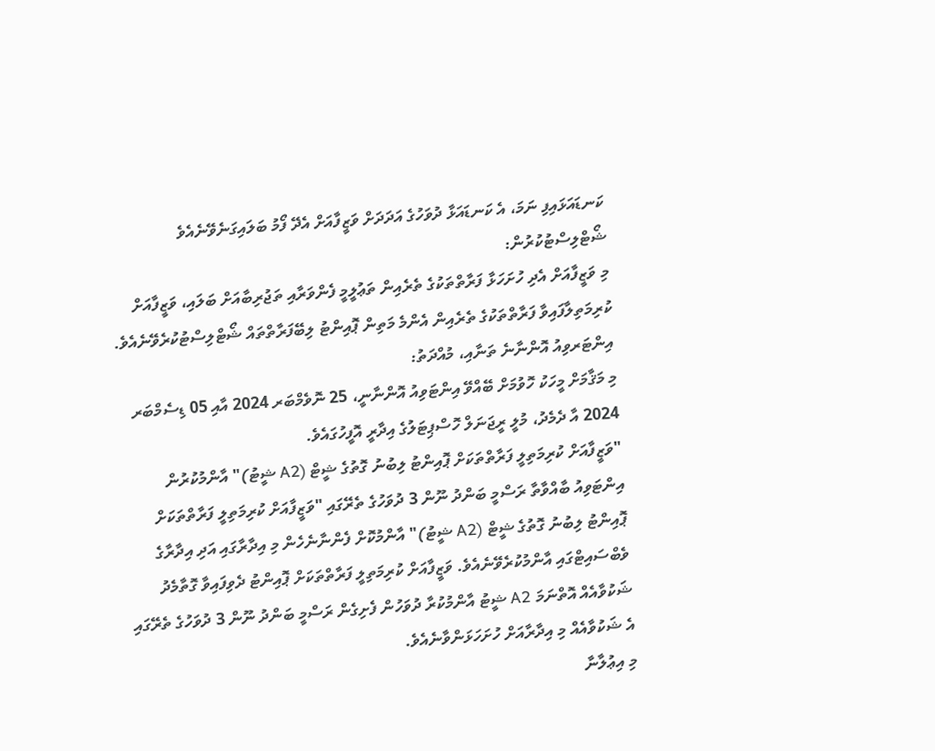ކަނޑައަޅައިފި ނަމަ، އެ ކަނޑައަޅާ ދުވަހުގެ އަދަދަށް ވަޒީފާއަށް އެދޭ ފޯމު ބަލައިގަނެވޭނެއެވެ
ޝޯޓްލިސްޓުކުރުން:
މި ވަޒީފާއަށް އެދި ހުށަހަޅާ ފަރާތްތަކުގެ ތެރެއިން ތަޢުލީމީ ފެންވަރާއި ތަޖުރިބާއަށް ބަލައި، ވަޒީފާއަށް ކުރިމަތިލާފައިވާ ފަރާތްތަކުގެ ތެރެއިން އެންމެ މަތިން ޕޮއިންޓު ލިބޭފަރާތްތައް ޝޯޓްލިސްޓުކުރެވޭނެއެވެ.
އިންޓަރވިއު އޮންނާނެ ތަނާއި، މުއްދަތު:
މި މަޤާމަށް މީހަކު ހޮވުމަށް ބޭއްވޭ އިންޓަވިއު އޮންނާނީ، 25 ނޮވެމްބަރ 2024 އާއި 05 ޑިސެމްބަރ 2024 އާ ދެމެދު، މުލީ ރީޖަނަލް ހޮސްޕިޓަލުގެ އިދާރީ އޮފީހުގައެވެ.
"ވަޒީފާއަށް ކުރިމަތިލީ ފަރާތްތަކަށް ޕޮއިންޓު ލިބުނު ގޮތުގެ ޝީޓް (A2 ޝީޓު)" އާންމުކުރުން
އިންޓަވިއު ބާއްވާތާ ރަސްމީ ބަންދު ނޫން 3 ދުވަހުގެ ތެރޭގައި "ވަޒީފާއަށް ކުރިމަތިލީ ފަރާތްތަކަށް ޕޮއިންޓު ލިބުނު ގޮތުގެ ޝީޓް (A2 ޝީޓު)" އާންމުކޮށް ފެންނާނެހެން މި އިދާރާގައި އަދި އިދާރާގެ ވެބްސައިޓްގައި އާންމުކުރެވޭނެއެވެ. ވަޒީފާއަށް ކުރިމަތިލީ ފަރާތްތަކަށް ޕޮއިންޓު ދެވިފައިވާ ގޮތާމެދު ޝަކުވާއެއް އޮތްނަމަ A2 ޝީޓު އާންމުކުރާ ދުވަހުން ފެށިގެން ރަސްމީ ބަންދު ނޫން 3 ދުވަހުގެ ތެރޭގައި އެ ޝަކުވާއެއް މި އިދާރާއަށް ހުށަހަޅަންވާނެއެވެ.
މި އިޢުލާނާ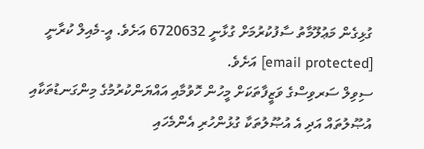ގުޅިގެން މަޢުލޫމާތު ސާފުކުރުމަށް ގުޅާނީ 6720632 އަށެވެ. އީ-މެއިލް ކުރާނީ [email protected] އަށެވެ.
ސިވިލް ސަރވިސްގެ ވަޒީފާތަކަށް މީހުން ހޮވުމާއި އައްޔަންކުރުމުގެ މިންގަނޑުތަކާއި އުޞޫލުތައް އަދި އެ އުޞޫލުތަކާ ގުޅުންހުރި އެންމެހައި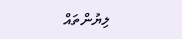ލިޔުންތައް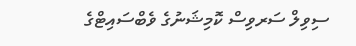ސިވިލް ސަރވިސް ކޮމިޝަނުގެ ވެބްސައިޓްގެ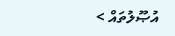އުޞޫލުތައް >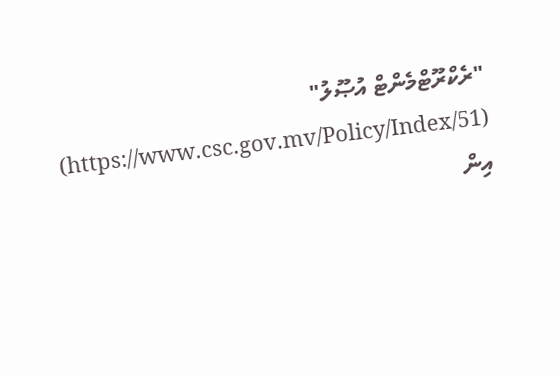"ރެކްރޫޓްމެންޓް އުޞޫލު" (https://www.csc.gov.mv/Policy/Index/51) އިން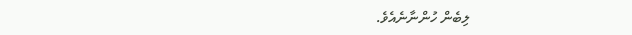ލިބެން ހުންނާނެއެވެ.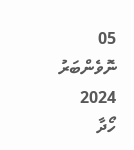05 ނޮވެންބަރު 2024
ހޯދާ